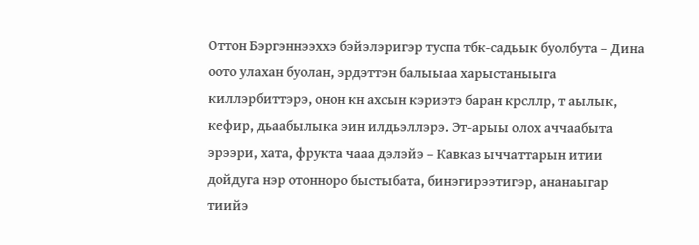Оттон Бэргэннээххэ бэйэлэригэр туспа тбк-садьык буолбута – Дина оото улахан буолан, эрдэттэн балыыаа харыстаныыга киллэрбиттэрэ, онон кн ахсын кэриэтэ баран крсллр, т аылык, кефир, дьаабылыка эин илдьэллэрэ. Эт-арыы олох аччаабыта эрээри, хата, фрукта чааа дэлэйэ – Кавказ ыччаттарын итии дойдуга нэр отонноро быстыбата, бинэгирээтигэр, ананаыгар тиийэ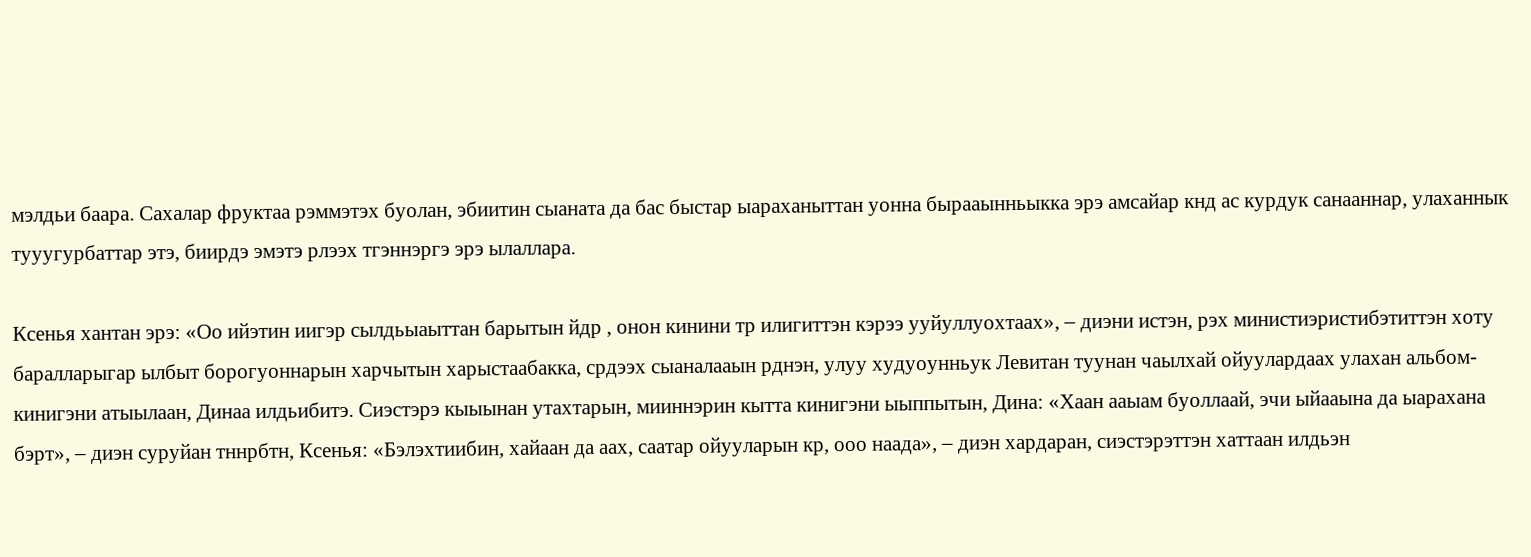мэлдьи баара. Сахалар фруктаа рэммэтэх буолан, эбиитин сыаната да бас быстар ыараханыттан уонна бырааынньыкка эрэ амсайар кнд ас курдук санааннар, улаханнык тууугурбаттар этэ, биирдэ эмэтэ рлээх тгэннэргэ эрэ ылаллара.

Ксенья хантан эрэ: «Оо ийэтин иигэр сылдьыаыттан барытын йдр , онон кинини тр илигиттэн кэрээ ууйуллуохтаах», – диэни истэн, рэх министиэристибэтиттэн хоту баралларыгар ылбыт борогуоннарын харчытын харыстаабакка, срдээх сыаналааын рднэн, улуу худуоунньук Левитан туунан чаылхай ойуулардаах улахан альбом-кинигэни атыылаан, Динаа илдьибитэ. Сиэстэрэ кыыынан утахтарын, мииннэрин кытта кинигэни ыыппытын, Дина: «Хаан ааыам буоллаай, эчи ыйааына да ыарахана бэрт», – диэн суруйан тннрбтн, Ксенья: «Бэлэхтиибин, хайаан да аах, саатар ойууларын кр, ооо наада», – диэн хардаран, сиэстэрэттэн хаттаан илдьэн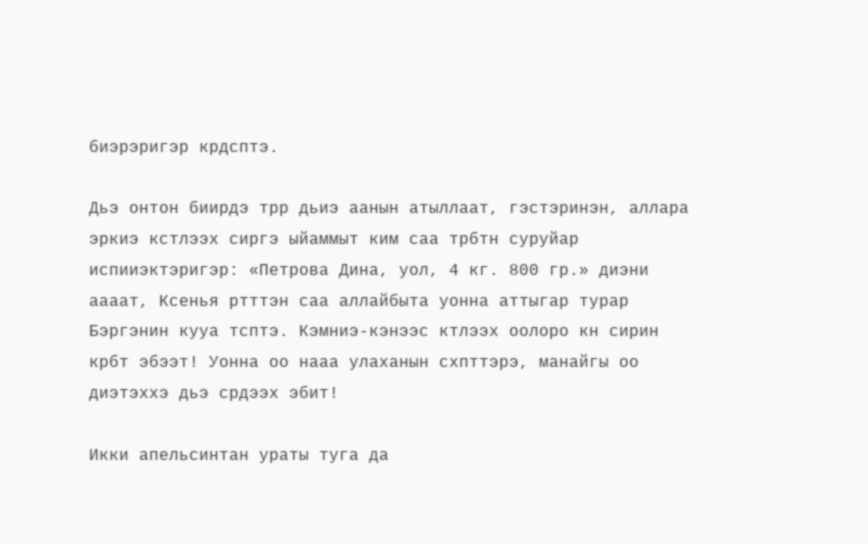биэрэригэр крдсптэ.

Дьэ онтон биирдэ трр дьиэ аанын атыллаат, гэстэринэн, аллара эркиэ кстлээх сиргэ ыйаммыт ким саа трбтн суруйар испииэктэригэр: «Петрова Дина, уол, 4 кг. 800 гр.» диэни аааат, Ксенья ртттэн саа аллайбыта уонна аттыгар турар Бэргэнин кууа тсптэ. Кэмниэ-кэнээс ктлээх оолоро кн сирин крбт эбээт! Уонна оо нааа улаханын схпттэрэ, манайгы оо диэтэххэ дьэ срдээх эбит!

Икки апельсинтан ураты туга да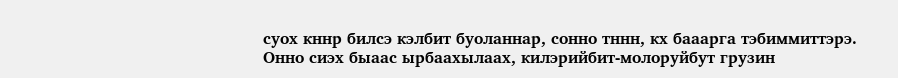суох кннр билсэ кэлбит буоланнар, сонно тннн, кх бааарга тэбиммиттэрэ. Онно сиэх быаас ырбаахылаах, килэрийбит-молоруйбут грузин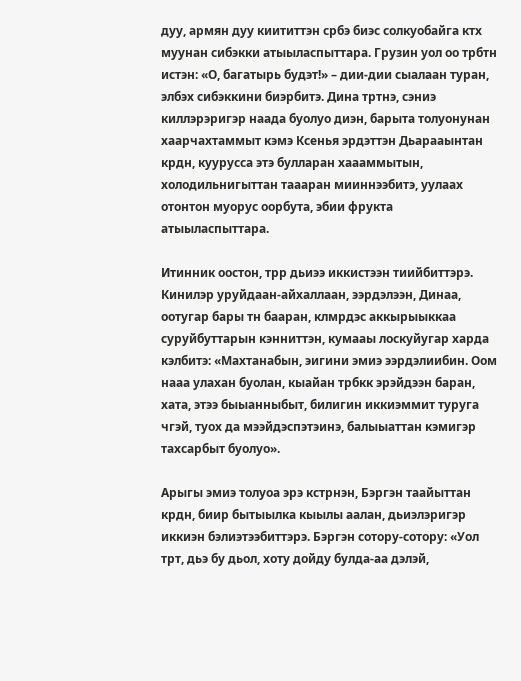дуу, армян дуу киититтэн србэ биэс солкуобайга ктх муунан сибэкки атыыласпыттара. Грузин уол оо трбтн истэн: «О, багатырь будэт!» – дии-дии сыалаан туран, элбэх сибэккини биэрбитэ. Дина тртнэ, сэниэ киллэрэригэр наада буолуо диэн, барыта толуонунан хаарчахтаммыт кэмэ Ксенья эрдэттэн Дьарааынтан крдн, куурусса этэ булларан хаааммытын, холодильнигыттан таааран мииннээбитэ, уулаах отонтон муорус оорбута, эбии фрукта атыыласпыттара.

Итинник оостон, трр дьиээ иккистээн тиийбиттэрэ. Кинилэр уруйдаан-айхаллаан, ээрдэлээн, Динаа, оотугар бары тн бааран, клмрдэс аккырыыккаа суруйбуттарын кэнниттэн, кумааы лоскуйугар харда кэлбитэ: «Махтанабын, эигини эмиэ ээрдэлиибин. Оом нааа улахан буолан, кыайан трбкк эрэйдээн баран, хата, этээ быыанныбыт, билигин иккиэммит туруга чгэй, туох да мээйдэспэтэинэ, балыыаттан кэмигэр тахсарбыт буолуо».

Арыгы эмиэ толуоа эрэ кстрнэн, Бэргэн таайыттан крдн, биир бытыылка кыылы аалан, дьиэлэригэр иккиэн бэлиэтээбиттэрэ. Бэргэн сотору-сотору: «Уол трт, дьэ бу дьол, хоту дойду булда-аа дэлэй,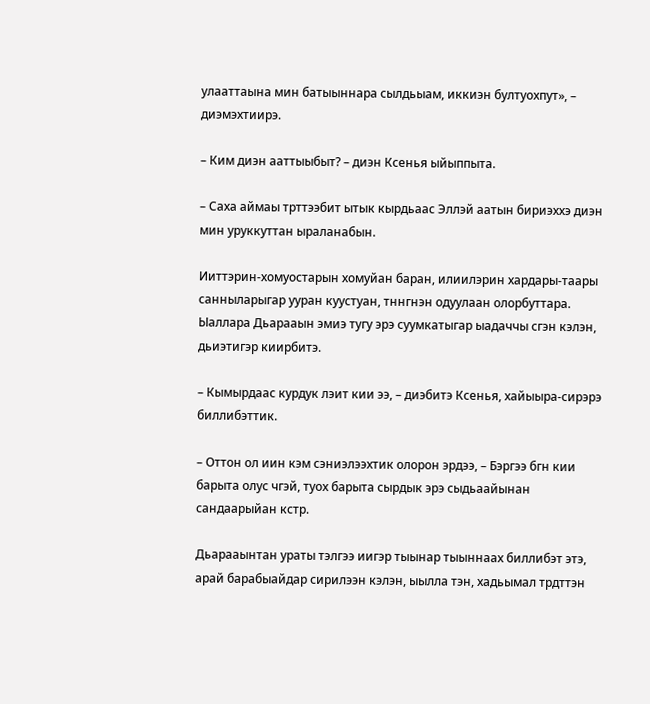улааттаына мин батыыннара сылдьыам, иккиэн бултуохпут», – диэмэхтиирэ.

– Ким диэн ааттыыбыт? – диэн Ксенья ыйыппыта.

– Саха аймаы трттээбит ытык кырдьаас Эллэй аатын бириэххэ диэн мин уруккуттан ыраланабын.

Ииттэрин-хомуостарын хомуйан баран, илиилэрин хардары-таары санныларыгар ууран куустуан, тннгнэн одуулаан олорбуттара. Ыаллара Дьарааын эмиэ тугу эрэ суумкатыгар ыадаччы сгэн кэлэн, дьиэтигэр киирбитэ.

– Кымырдаас курдук лэит кии ээ, – диэбитэ Ксенья, хайыыра-сирэрэ биллибэттик.

– Оттон ол иин кэм сэниэлээхтик олорон эрдээ, – Бэргээ бгн кии барыта олус чгэй, туох барыта сырдык эрэ сыдьаайынан сандаарыйан кстр.

Дьарааынтан ураты тэлгээ иигэр тыынар тыыннаах биллибэт этэ, арай барабыайдар сирилээн кэлэн, ыылла тэн, хадьымал трдттэн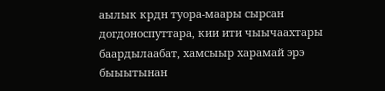аылык крдн туора-маары сырсан догдоноспуттара, кии ити чыычаахтары баардылаабат, хамсыыр харамай эрэ быыытынан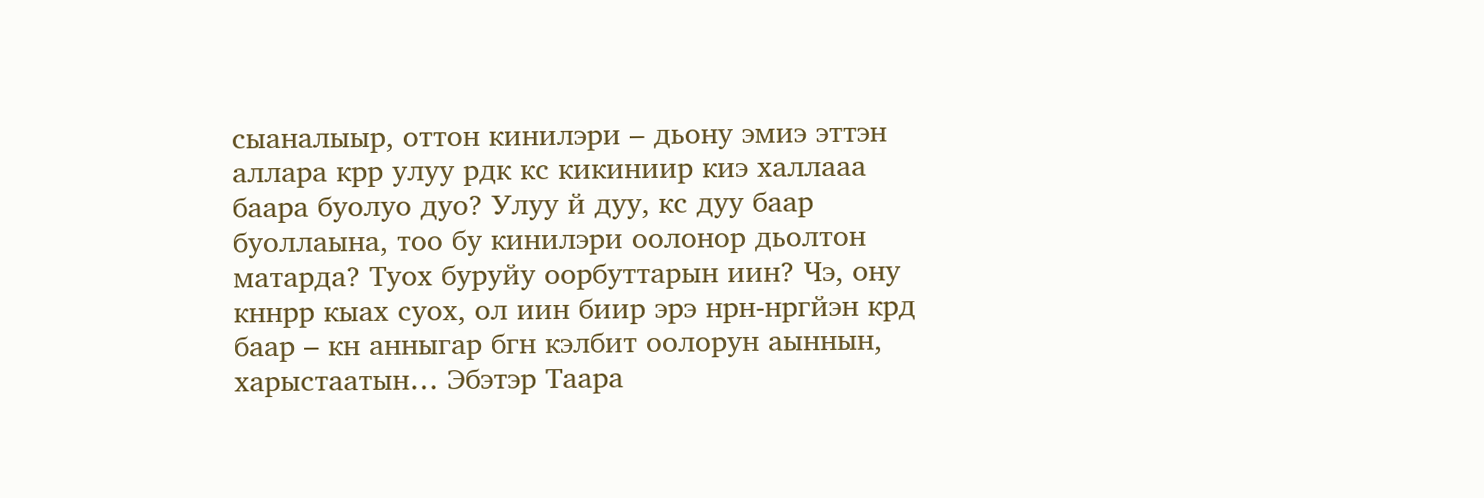сыаналыыр, оттон кинилэри – дьону эмиэ эттэн аллара крр улуу рдк кс кикиниир киэ халлааа баара буолуо дуо? Улуу й дуу, кс дуу баар буоллаына, тоо бу кинилэри оолонор дьолтон матарда? Туох буруйу оорбуттарын иин? Чэ, ону кннрр кыах суох, ол иин биир эрэ нрн-нргйэн крд баар – кн анныгар бгн кэлбит оолорун аыннын, харыстаатын… Эбэтэр Таара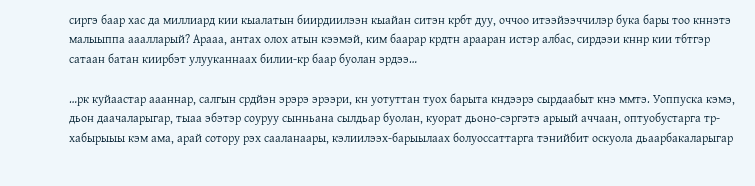сиргэ баар хас да миллиард кии кыалатын биирдиилээн кыайан ситэн крбт дуу, оччоо итээйээччилэр бука бары тоо кннэтэ малыыппа ааалларый? Арааа, антах олох атын кээмэй, ким баарар крдтн арааран истэр албас, сирдээи кннр кии тбтгэр сатаан батан киирбэт улууканнаах билии-кр баар буолан эрдээ…

…рк куйаастар аааннар, салгын срдйэн эрэрэ эрээри, кн уотуттан туох барыта кндээрэ сырдаабыт кнэ ммтэ. Уоппуска кэмэ, дьон даачаларыгар, тыаа эбэтэр соуруу сынньана сылдьар буолан, куорат дьоно-сэргэтэ арыый аччаан, оптуобустарга тр-хабырыыы кэм ама, арай сотору рэх сааланаары, кэлиилээх-барыылаах болуоссаттарга тэнийбит оскуола дьаарбакаларыгар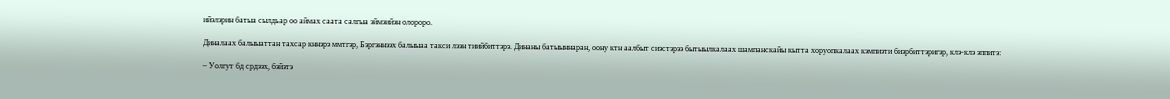ийэлэрин батыа сылдьар оо аймах саата салгыа эймэийэн олороро.

Диналаах балыыаттан тахсар кннэрэ ммтгэр, Бэргэннээх балыыаа такси лээн тиийбиттэрэ. Динаны батыыннаран, оону ктн аалбыт сиэстэрээ бытыылкалаах шампанскайы кытта хоруопкалаах кэмпиэти биэрбиттэригэр, клэ-клэ эппитэ:

– Уолгут бд срдээх, бэйэтэ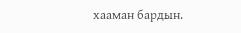хааман бардын.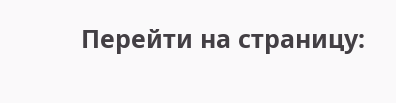Перейти на страницу: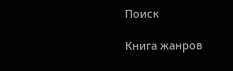Поиск

Книга жанров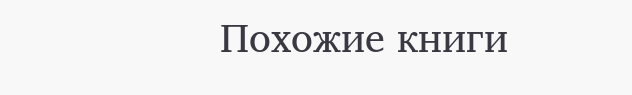Похожие книги